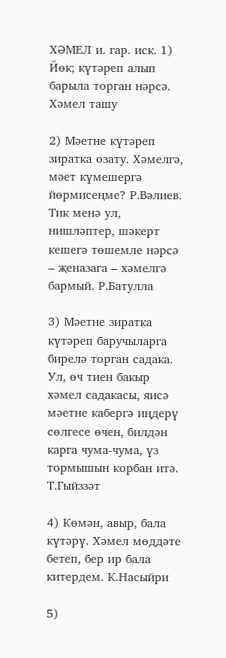ХӘМЕЛ и. гар. иск. 1) Йөк; күтәреп алып барыла торган нәрсә. Хәмел ташу

2) Мәетне күтәреп зиратка озату. Хәмелгә, мәет күмешергә йөрмисеңме? Р.Вәлиев. Тик менә ул, нишләптер, шәкерт кешегә төшемле нәрсә – җеназага – хәмелгә бармый. Р.Батулла

3) Мәетне зиратка күтәреп баручыларга бирелә торган садака. Ул, өч тиен бакыр хәмел садакасы, яисә мәетне кабергә иңдерү сөлгесе өчен, билдән карга чума-чума, үз тормышын корбан итә. Т.Гыйззәт

4) Көмән, авыр, бала күтәрү. Хәмел мөддәте бетеп, бер ир бала китердем. К.Насыйри

5)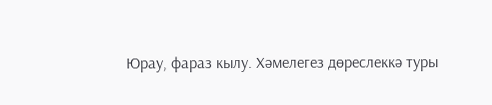Юрау, фараз кылу. Хәмелегез дөреслеккә туры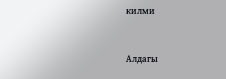килми



Алдагы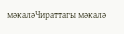мәкаләЧираттагы мәкалә